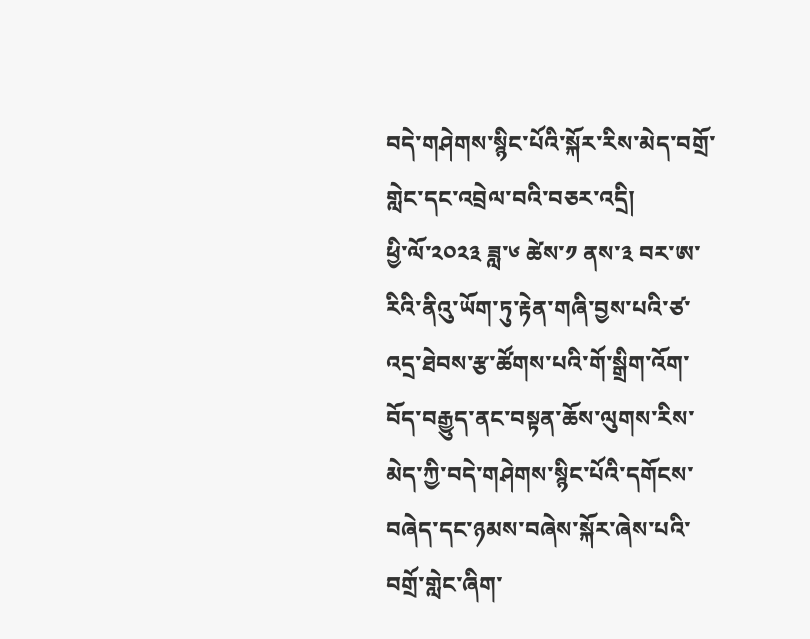བདེ་གཤེགས་སྙིང་པོའི་སྐོར་རིས་མེད་བགྲོ་གླེང་དང་འབྲེལ་བའི་བཅར་འདྲི།
ཕྱི་ལོ་༢༠༢༣ ཟླ་༦ ཚེས་༡ ནས་༣ བར་ཨ་རིའི་ནིའུ་ཡོག་ཏུ་རྟེན་གཞི་བྱས་པའི་ཙ་འདྲ་ཐེབས་རྩ་ཚོགས་པའི་གོ་སྒྲིག་འོག་བོད་བརྒྱུད་ནང་བསྟན་ཆོས་ལུགས་རིས་མེད་ཀྱི་བདེ་གཤེགས་སྙིང་པོའི་དགོངས་བཞེད་དང་ཉམས་བཞེས་སྐོར་ཞེས་པའི་བགྲོ་གླེང་ཞིག་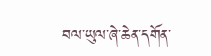བལ་ཡུལ་ཞེ་ཆེན་དགོན་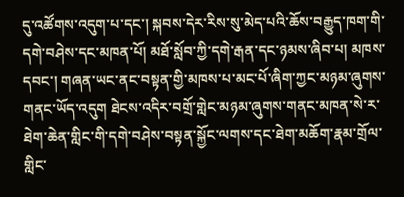དུ་འཚོགས་འདུག་པ་དང་། སྐབས་དེར་རིས་སུ་མེད་པའི་ཆོས་བརྒྱུད་ཁག་གི་དགེ་བཤེས་དང་མཁན་པོ། མཐོ་སློབ་ཀྱི་དགེ་རྒན་དང་ཉམས་ཞིབ་པ། མཁས་དབང་། གཞན་ཡང་ནང་བསྟན་གྱི་མཁས་པ་མང་པོ་ཞིག་ཀྱང་མཉམ་ཞུགས་གནང་ཡོད་འདུག ཐེངས་འདིར་བགྲོ་གླེང་མཉམ་ཞུགས་གནང་མཁན་སེ་ར་ཐེག་ཆེན་གླིང་གི་དགེ་བཤེས་བསྟན་སྐྱོང་ལགས་དང་ཐེག་མཆོག་རྣམ་གྲོལ་གླིང་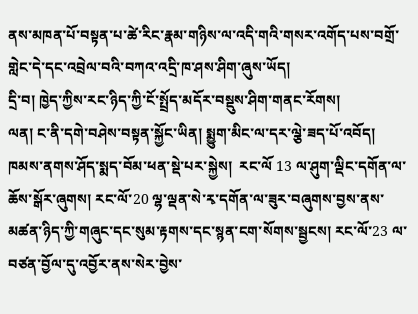ནས་མཁན་པོ་བསྟན་པ་ཚེ་རིང་རྣམ་གཉིས་ལ་འདི་གའི་གསར་འགོད་པས་བགྲོ་གླེང་དེ་དང་འབྲེལ་བའི་བཀའ་འདྲི་ཁ་ཤས་ཤིག་ཞུས་ཡོད།
དྲི་བ། ཁྱེད་ཀྱིས་རང་ཉིད་ཀྱི་ངོ་སྤྲོད་མདོར་བསྡུས་ཤིག་གནང་རོགས།
ལན། ང་ནི་དགེ་བཤེས་བསྟན་སྐྱོང་ཡིན། སྨྱུག་མིང་ལ་དར་ལྕེ་ཟད་པོ་འབོད། ཁམས་ནགས་ཤོད་སྨད་བོམ་ཕན་སྡེ་པར་སྐྱེས།  རང་ལོ 13 ལ་ཤུག་ལྡིང་དགོན་ལ་ཆོས་སྒོར་ཞུགས། རང་ལོ་20 ལྷ་ལྡན་སེ་རྭ་དགོན་ལ་ཟུར་བཞུགས་བྱས་ནས་མཚན་ཉིད་ཀྱི་གཞུང་དང་སུམ་རྟགས་དང་སྙན་ངག་སོགས་སྦྱངས། རང་ལོ་23 ལ་བཙན་བྱོལ་དུ་འབྱོར་ནས་སེར་བྱེས་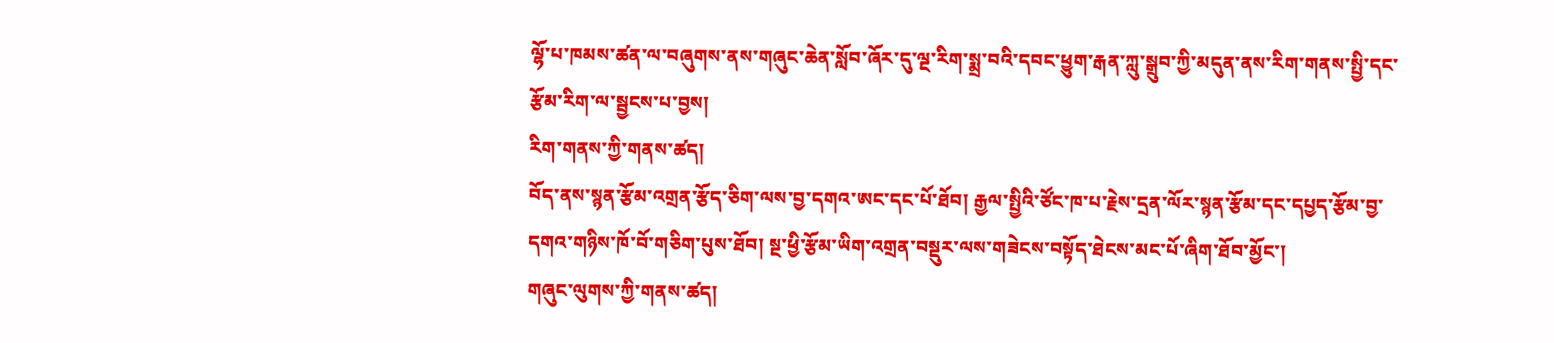ལྷོ་པ་ཁམས་ཚན་ལ་བཞུགས་ནས་གཞུང་ཆེན་སློབ་ཞོར་དུ་ལྔ་རིག་སྨྲ་བའི་དབང་ཕྱུག་རྒན་ཀླུ་སྒྲུབ་ཀྱི་མདུན་ནས་རིག་གནས་སྤྱི་དང་རྩོམ་རིག་ལ་སྦྱངས་པ་བྱས།
རིག་གནས་ཀྱི་གནས་ཚད།
བོད་ནས་སྙན་རྩོམ་འགྲན་རྩོད་ཅིག་ལས་བྱ་དགའ་ཨང་དང་པོ་ཐོབ། རྒྱལ་སྤྱིའི་ཙོང་ཁ་པ་རྗེས་དྲན་ལོར་སྙན་རྩོམ་དང་དཔྱད་རྩོམ་བྱ་དགའ་གཉིས་ཁོ་བོ་གཅིག་པུས་ཐོབ། སྔ་ཕྱི་རྩོམ་ཡིག་འགྲན་བསྡུར་ལས་གཟེངས་བསྟོད་ཐེངས་མང་པོ་ཞིག་ཐོབ་མྱོང་།
གཞུང་ལུགས་ཀྱི་གནས་ཚད།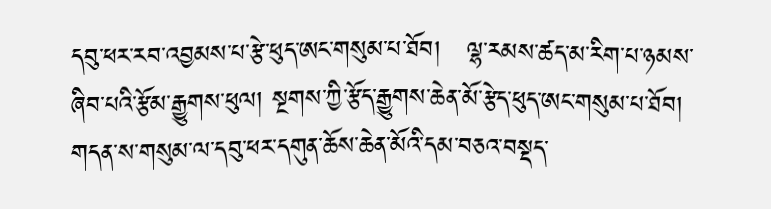དབུ་ཕར་རབ་འབྱམས་པ་རྩེ་ཕུད་ཨང་གསུམ་པ་ཐོབ།   ལྷ་རམས་ཚད་མ་རིག་པ་ཉམས་ཞིབ་པའི་རྩོམ་རྒྱུགས་ཕུལ། སྔགས་ཀྱི་རྩོད་རྒྱུགས་ཆེན་མོ་རྩེད་ཕུད་ཨང་གསུམ་པ་ཐོབ།  གདན་ས་གསུམ་ལ་དབུ་ཕར་དགུན་ཆོས་ཆེན་མོའི་དམ་བཅའ་བསྡད་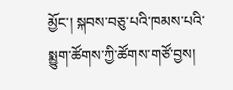མྱོང་། སྐབས་བཅུ་པའི་ཁམས་པའི་སྨྱུག་ཚོགས་ཀྱི་ཚོགས་གཙོ་བྱས།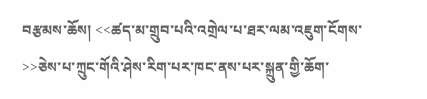བརྩམས་ཆོས། <<ཚད་མ་གྲུབ་པའི་འགྲེལ་པ་ཐར་ལམ་འཇུག་ངོགས་>>ཅེས་པ་ཀྲུང་གོའི་ཤེས་རིག་པར་ཁང་ནས་པར་སྐྲུན་གྱི་ཆོག་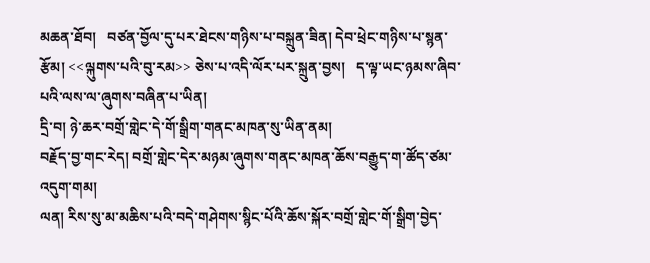མཆན་ཐོབ།   བཙན་བྱོལ་དུ་པར་ཐེངས་གཉིས་པ་བསྐྲུན་ཟིན། དེབ་ཕྲེང་གཉིས་པ་སྙན་རྩོམ། <<ལྐུགས་པའི་བུ་རམ>> ཅེས་པ་འདི་ལོར་པར་སྐྲུན་བྱས།   ད་ལྟ་ཡང་ཉམས་ཞིབ་པའི་ལས་ལ་ཞུགས་བཞིན་པ་ཡིན།
དྲི་བ། ཉེ་ཆར་བགྲོ་གླེང་དེ་གོ་སྒྲིག་གནང་མཁན་སུ་ཡིན་ནམ།
བརྗོད་བྱ་གང་རེད། བགྲོ་གླེང་དེར་མཉམ་ཞུགས་གནང་མཁན་ཆོས་བརྒྱུད་ག་ཚོད་ཙམ་འདུག་གམ།
ལན། རིས་སུ་མ་མཆིས་པའི་བདེ་གཤེགས་སྙིང་པོའི་ཆོས་སྐོར་བགྲོ་གླེང་གོ་སྒྲིག་བྱེད་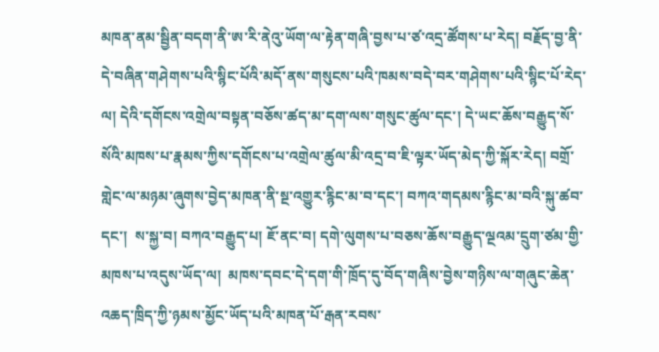མཁན་ནམ་སྦྱིན་བདག་ནི་ཨ་རི་ནེའུ་ཡོག་ལ་རྟེན་གཞི་བྱས་པ་ཙ་འདྲ་ཚོགས་པ་རེད། བརྗོད་བྱ་ནི་དེ་བཞིན་གཤེགས་པའི་སྙིང་པོའི་མདོ་ནས་གསུངས་པའི་ཁམས་བདེ་བར་གཤེགས་པའི་སྙིང་པོ་རེད་ལ། དེའི་དགོངས་འགྲེལ་བསྟན་བཅོས་ཚད་མ་དག་ལས་གསུང་ཚུལ་དང་། དེ་ཡང་ཆོས་བརྒྱུད་སོ་སོའི་མཁས་པ་རྣམས་ཀྱིས་དགོངས་པ་འགྲེལ་ཚུལ་མི་འདྲ་བ་ཇི་ལྟར་ཡོད་མེད་ཀྱི་སྐོར་རེད། བགྲོ་གླེང་ལ་མཉམ་ཞུགས་བྱེད་མཁན་ནི་སྔ་འགྱུར་རྙིང་མ་བ་དང་། བཀའ་གདམས་རྙིང་མ་བའི་སྐུ་ཚབ་དང་།  ས་སྐྱ་བ། བཀའ་བརྒྱུད་པ། ཇོ་ནང་བ། དགེ་ལུགས་པ་བཅས་ཆོས་བརྒྱུད་ལྔའམ་དྲུག་ཙམ་གྱི་མཁས་པ་འདུས་ཡོད་ལ།  མཁས་དབང་དེ་དག་གི་ཁྲོད་དུ་བོད་གཞིས་བྱེས་གཉིས་ལ་གཞུང་ཆེན་འཆད་ཁྲིད་ཀྱི་ཉམས་མྱོང་ཡོད་པའི་མཁན་པོ་རྒན་རབས་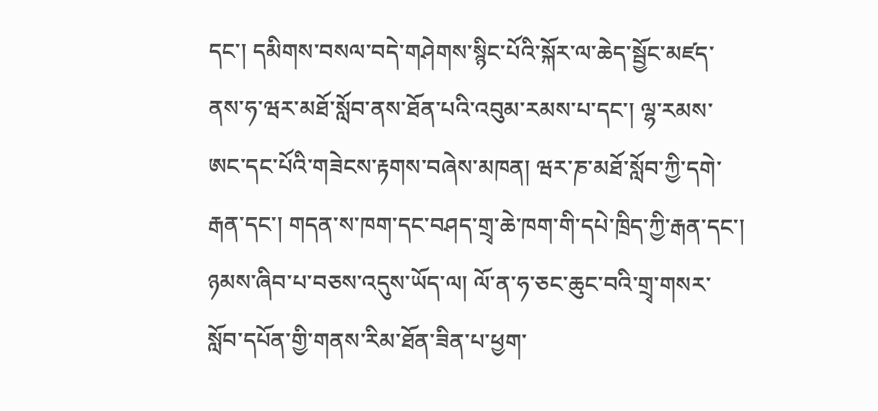དང་། དམིགས་བསལ་བདེ་གཤེགས་སྙིང་པོའི་སྐོར་ལ་ཆེད་སྦྱོང་མཛད་ནས་ཧ་ཝར་མཐོ་སློབ་ནས་ཐོན་པའི་འབུམ་རམས་པ་དང་། ལྷ་རམས་ཨང་དང་པོའི་གཟེངས་རྟགས་བཞེས་མཁན། ཝར་ཎ་མཐོ་སློབ་ཀྱི་དགེ་རྒན་དང་། གདན་ས་ཁག་དང་བཤད་གྲྭ་ཆེ་ཁག་གི་དཔེ་ཁྲིད་ཀྱི་རྒན་དང་། ཉམས་ཞིབ་པ་བཅས་འདུས་ཡོད་ལ། ལོ་ན་ཧ་ཅང་ཆུང་བའི་གྲྭ་གསར་སློབ་དཔོན་གྱི་གནས་རིམ་ཐོན་ཟིན་པ་ཕྱག་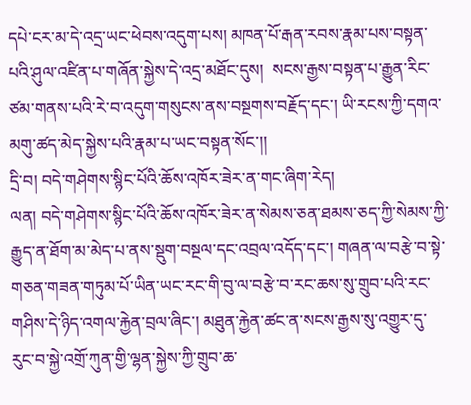དཔེ་ངར་མ་དེ་འདྲ་ཡང་ཕེབས་འདུག་པས། མཁན་པོ་རྒན་རབས་རྣམ་པས་བསྟན་པའི་ཤུལ་འཛིན་པ་གཞོན་སྐྱེས་དེ་འདྲ་མཐོང་དུས།  སངས་རྒྱས་བསྟན་པ་རྒྱུན་རིང་ཙམ་གནས་པའི་རེ་བ་འདུག་གསུངས་ནས་བསྔགས་བརྗོད་དང་། ཡི་རངས་ཀྱི་དགའ་མགུ་ཚད་མེད་སྐྱེས་པའི་རྣམ་པ་ཡང་བསྟན་སོང་།།
དྲི་བ། བདེ་གཤེགས་སྙིང་པོའི་ཆོས་འཁོར་ཟེར་ན་གང་ཞིག་རེད།
ལན། བདེ་གཤེགས་སྙིང་པོའི་ཆོས་འཁོར་ཟེར་ན་སེམས་ཅན་ཐམས་ཅད་ཀྱི་སེམས་ཀྱི་རྒྱུད་ན་ཐོག་མ་མེད་པ་ནས་སྡུག་བསྔལ་དང་འབྲལ་འདོད་དང་། གཞན་ལ་བརྩེ་བ་སྟེ་གཅན་གཟན་གཏུམ་པོ་ཡིན་ཡང་རང་གི་བུ་ལ་བརྩེ་བ་རང་ཆས་སུ་གྲུབ་པའི་རང་གཤིས་དེ་ཉིད་འགལ་རྐྱེན་བྲལ་ཞིང་། མཐུན་རྐྱེན་ཚང་ན་སངས་རྒྱས་སུ་འགྱུར་དུ་རུང་བ་སྐྱེ་འགྲོ་ཀུན་གྱི་ལྷན་སྐྱེས་ཀྱི་གྲུབ་ཆ་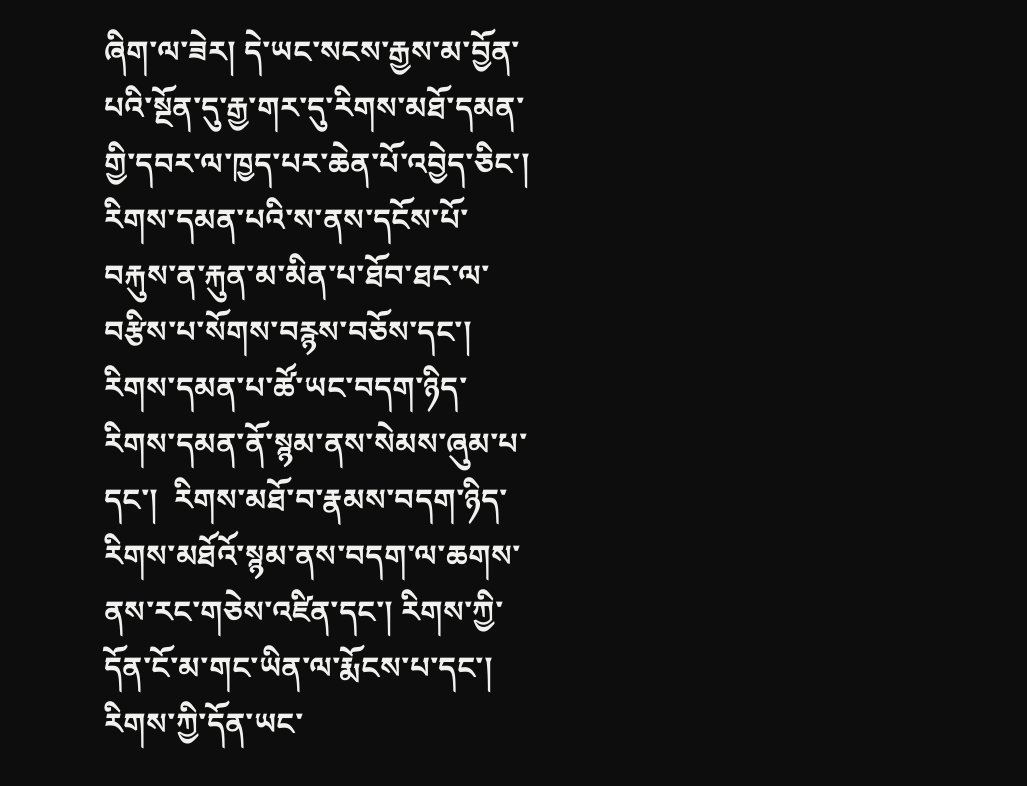ཞིག་ལ་ཟེར། དེ་ཡང་སངས་རྒྱས་མ་བྱོན་པའི་སྔོན་དུ་རྒྱ་གར་དུ་རིགས་མཐོ་དམན་གྱི་དབར་ལ་ཁྱད་པར་ཆེན་པོ་འབྱེད་ཅིང་། རིགས་དམན་པའི་ས་ནས་དངོས་པོ་བརྐུས་ན་རྐུན་མ་མིན་པ་ཐོབ་ཐང་ལ་བརྩིས་པ་སོགས་བརྙས་བཅོས་དང་། རིགས་དམན་པ་ཚོ་ཡང་བདག་ཉིད་རིགས་དམན་ནོ་སྙམ་ནས་སེམས་ཞུམ་པ་དང་།  རིགས་མཐོ་བ་རྣམས་བདག་ཉིད་རིགས་མཐོའོ་སྙམ་ནས་བདག་ལ་ཆགས་ནས་རང་གཅེས་འཛིན་དང་། རིགས་ཀྱི་དོན་ངོ་མ་གང་ཡིན་ལ་རྨོངས་པ་དང་། རིགས་ཀྱི་དོན་ཡང་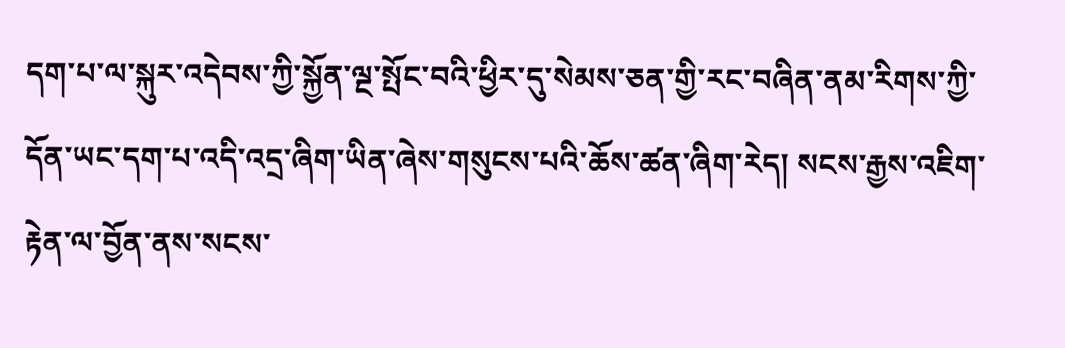དག་པ་ལ་སྐུར་འདེབས་ཀྱི་སྐྱོན་ལྔ་སྤོང་བའི་ཕྱིར་དུ་སེམས་ཅན་གྱི་རང་བཞིན་ནམ་རིགས་ཀྱི་དོན་ཡང་དག་པ་འདི་འདྲ་ཞིག་ཡིན་ཞེས་གསུངས་པའི་ཆོས་ཚན་ཞིག་རེད། སངས་རྒྱས་འཇིག་རྟེན་ལ་བྱོན་ནས་སངས་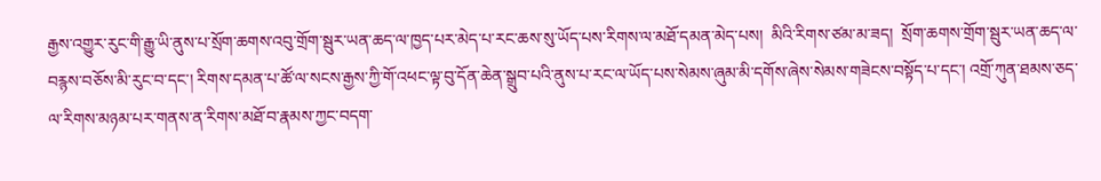རྒྱས་འགྱུར་རུང་གི་རྒྱུ་ཡི་ནུས་པ་སྲོག་ཆགས་འབུ་གྲོག་སྦུར་ཡན་ཆད་ལ་ཁྱད་པར་མེད་པ་རང་ཆས་སུ་ཡོད་པས་རིགས་ལ་མཐོ་དམན་མེད་པས།  མིའི་རིགས་ཙམ་མ་ཟད།  སྲོག་ཆགས་གྲོག་སྦུར་ཡན་ཆད་ལ་བརྙས་བཅོས་མི་རུང་བ་དང་། རིགས་དམན་པ་ཚོ་ལ་སངས་རྒྱས་ཀྱི་གོ་འཕང་ལྟ་བུ་དོན་ཆེན་སྒྲུབ་པའི་ནུས་པ་རང་ལ་ཡོད་པས་སེམས་ཞུམ་མི་དགོས་ཞེས་སེམས་གཟེངས་བསྟོད་པ་དང་། འགྲོ་ཀུན་ཐམས་ཅད་ལ་རིགས་མཉམ་པར་གནས་ན་རིགས་མཐོ་བ་རྣམས་ཀྱང་བདག་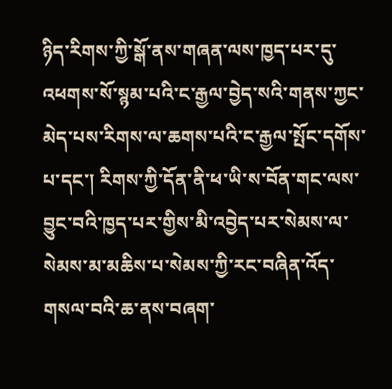ཉིད་རིགས་ཀྱི་སྒོ་ནས་གཞན་ལས་ཁྱད་པར་དུ་འཕགས་སོ་སྙམ་པའི་ང་རྒྱལ་བྱེད་སའི་གནས་ཀྱང་མེད་པས་རིགས་ལ་ཆགས་པའི་ང་རྒྱལ་སྤོང་དགོས་པ་དང་། རིགས་ཀྱི་དོན་ནི་ཕ་ཡི་ས་བོན་གང་ལས་བྱུང་བའི་ཁྱད་པར་གྱིས་མི་འབྱེད་པར་སེམས་ལ་སེམས་མ་མཆིས་པ་སེམས་ཀྱི་རང་བཞིན་འོད་གསལ་བའི་ཆ་ནས་བཞག་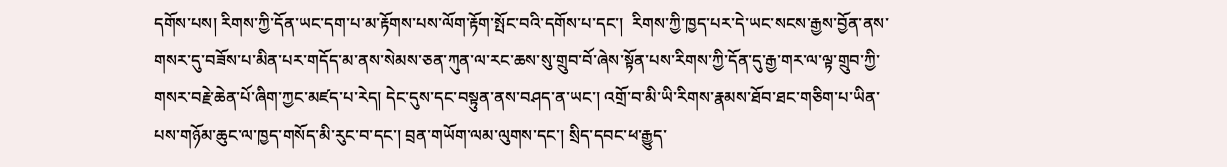དགོས་པས། རིགས་ཀྱི་དོན་ཡང་དག་པ་མ་རྟོགས་པས་ལོག་རྟོག་སྤོང་བའི་དགོས་པ་དང་།  རིགས་ཀྱི་ཁྱད་པར་དེ་ཡང་སངས་རྒྱས་བྱོན་ནས་གསར་དུ་བཟོས་པ་མིན་པར་གདོད་མ་ནས་སེམས་ཅན་ཀུན་ལ་རང་ཆས་སུ་གྲུབ་བོ་ཞེས་སྟོན་པས་རིགས་ཀྱི་དོན་དུ་རྒྱ་གར་ལ་ལྟ་གྲུབ་ཀྱི་གསར་བརྗེ་ཆེན་པོ་ཞིག་ཀྱང་མཛད་པ་རེད། དེང་དུས་དང་བསྟུན་ནས་བཤད་ན་ཡང་། འགྲོ་བ་མི་ཡི་རིགས་རྣམས་ཐོབ་ཐང་གཅིག་པ་ཡིན་པས་གཉོམ་ཆུང་ལ་ཁྱད་གསོད་མི་རུང་བ་དང་། བྲན་གཡོག་ལམ་ལུགས་དང་། སྲིད་དབང་ཕ་རྒྱུད་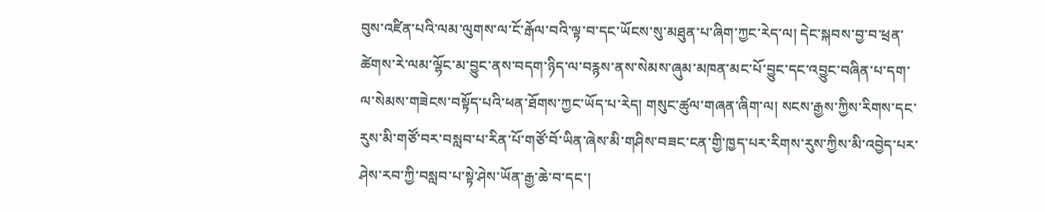བུས་འཛིན་པའི་ལམ་ལུགས་ལ་ངོ་རྒོལ་བའི་ལྟ་བ་དང་ཡོངས་སུ་མཐུན་པ་ཞིག་ཀྱང་རེད་ལ། དེང་སྐབས་བྱ་བ་ཕྲན་ཚེགས་རེ་ལམ་ལྷོང་མ་བྱུང་ནས་བདག་ཉིད་ལ་བརྙས་ནས་སེམས་ཞུམ་མཁན་མང་པོ་བྱུང་དང་འབྱུང་བཞིན་པ་དག་ལ་སེམས་གཟེངས་བསྟོད་པའི་ཕན་ཐོགས་ཀྱང་ཡོད་པ་རེད། གསུང་ཚུལ་གཞན་ཞིག་ལ། སངས་རྒྱས་ཀྱིས་རིགས་དང་རུས་མི་གཙོ་བར་བསླབ་པ་རིན་པོ་གཙོ་བོ་ཡིན་ཞེས་མི་གཤིས་བཟང་ངན་གྱི་ཁྱད་པར་རིགས་རུས་ཀྱིས་མི་འབྱེད་པར་ཤེས་རབ་ཀྱི་བསླབ་པ་སྟེ་ཤེས་ཡོན་རྒྱ་ཆེ་བ་དང་།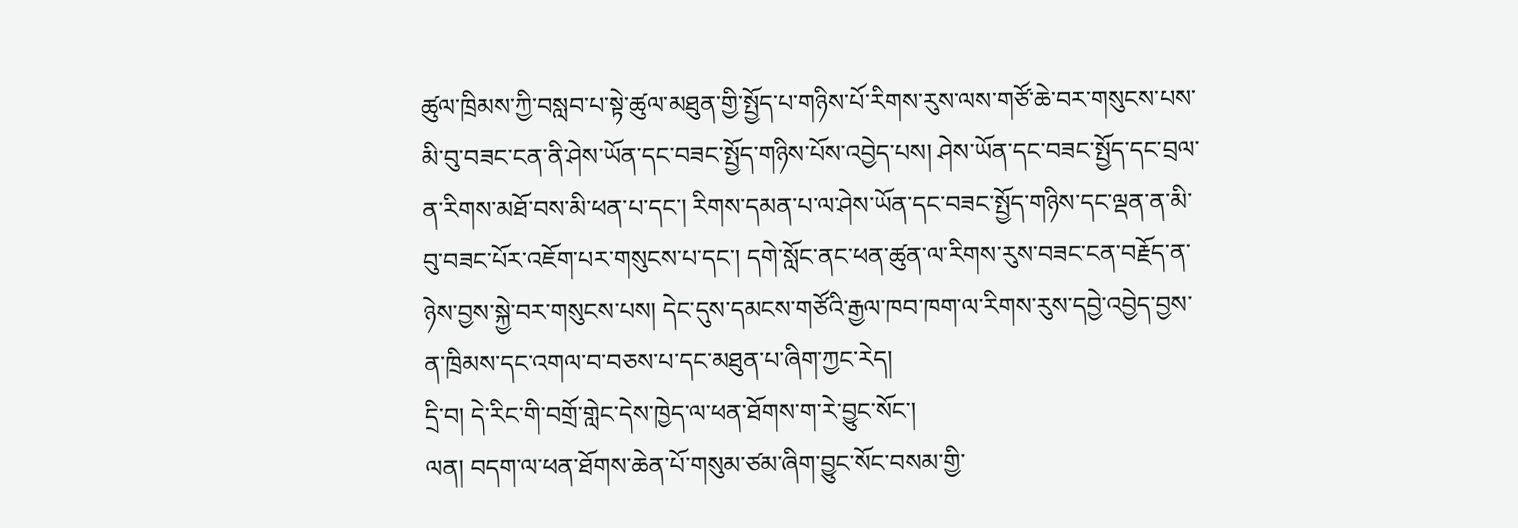ཚུལ་ཁྲིམས་ཀྱི་བསླབ་པ་སྟེ་ཚུལ་མཐུན་གྱི་སྤྱོད་པ་གཉིས་པོ་རིགས་རུས་ལས་གཙོ་ཆེ་བར་གསུངས་པས་མི་བུ་བཟང་ངན་ནི་ཤེས་ཡོན་དང་བཟང་སྤྱོད་གཉིས་པོས་འབྱེད་པས། ཤེས་ཡོན་དང་བཟང་སྤྱོད་དང་བྲལ་ན་རིགས་མཐོ་བས་མི་ཕན་པ་དང་། རིགས་དམན་པ་ལ་ཤེས་ཡོན་དང་བཟང་སྤྱོད་གཉིས་དང་ལྡན་ན་མི་བུ་བཟང་པོར་འཇོག་པར་གསུངས་པ་དང་། དགེ་སློང་ནང་ཕན་ཚུན་ལ་རིགས་རུས་བཟང་ངན་བརྗོད་ན་ཉེས་བྱས་སྐྱེ་བར་གསུངས་པས། དེང་དུས་དམངས་གཙོའི་རྒྱལ་ཁབ་ཁག་ལ་རིགས་རུས་དབྱེ་འབྱེད་བྱས་ན་ཁྲིམས་དང་འགལ་བ་བཅས་པ་དང་མཐུན་པ་ཞིག་ཀྱང་རེད།
དྲི་བ། དེ་རིང་གི་བགྲོ་གླེང་དེས་ཁྱེད་ལ་ཕན་ཐོགས་ག་རེ་བྱུང་སོང་།
ལན། བདག་ལ་ཕན་ཐོགས་ཆེན་པོ་གསུམ་ཙམ་ཞིག་བྱུང་སོང་བསམ་གྱི་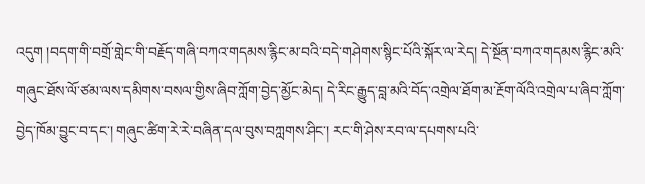འདུག །བདག་གི་བགྲོ་གླེང་གི་བརྗོད་གཞི་བཀའ་གདམས་རྙིང་མ་བའི་བདེ་གཤེགས་སྙིང་པོའི་སྐོར་ལ་རེད། དེ་སྔོན་བཀའ་གདམས་རྙིང་མའི་གཞུང་ཐོས་ལོ་ཙམ་ལས་དམིགས་བསལ་གྱིས་ཞིབ་ཀློག་བྱེད་མྱོང་མེད། དེ་རིང་རྒྱུད་བླ་མའི་བོད་འགྲེལ་ཐོག་མ་རྔོག་ལོའི་འགྲེལ་པ་ཞིབ་ཀློག་བྱེད་ཁོམ་བྱུང་བ་དང་། གཞུང་ཚིག་རེ་རེ་བཞིན་དལ་བུས་བཀླགས་ཤིང་། རང་གི་ཤེས་རབ་ལ་དཔགས་པའི་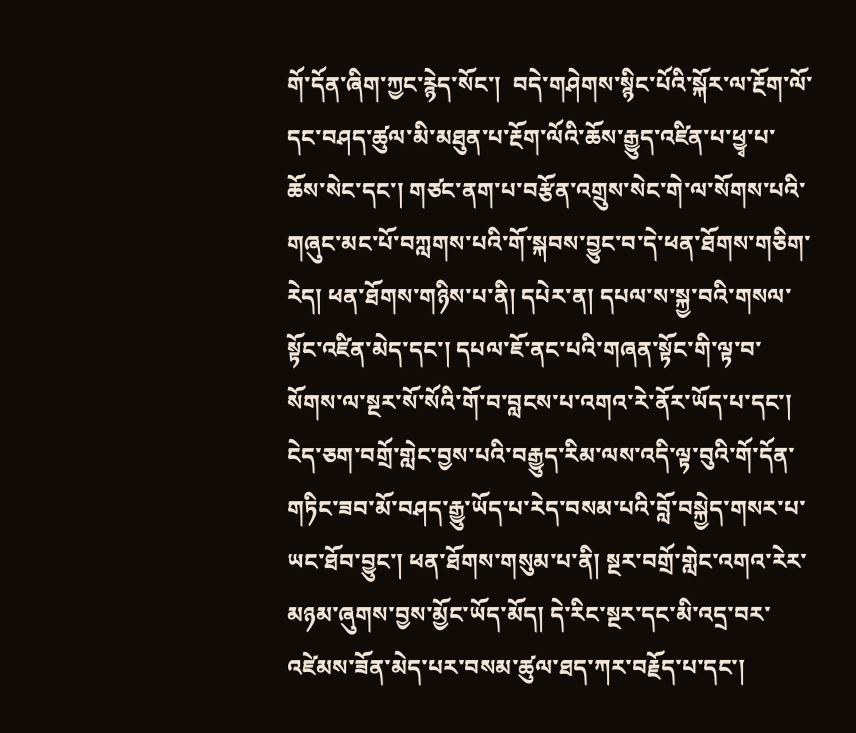གོ་དོན་ཞིག་ཀྱང་རྙེད་སོང་།  བདེ་གཤེགས་སྙིང་པོའི་སྐོར་ལ་རྔོག་ལོ་དང་བཤད་ཚུལ་མི་མཐུན་པ་རྔོག་ལོའི་ཆོས་རྒྱུད་འཛིན་པ་ཕྱྭ་པ་ཆོས་སེང་དང་། གཙང་ནག་པ་བརྩོན་འགྲུས་སེང་གེ་ལ་སོགས་པའི་གཞུང་མང་པོ་བཀླགས་པའི་གོ་སྐབས་བྱུང་བ་དེ་ཕན་ཐོགས་གཅིག་རེད། ཕན་ཐོགས་གཉིས་པ་ནི། དཔེར་ན། དཔལ་ས་སྐྱ་བའི་གསལ་སྟོང་འཛིན་མེད་དང་། དཔལ་ཇོ་ནང་པའི་གཞན་སྟོང་གི་ལྟ་བ་སོགས་ལ་སྔར་སོ་སོའི་གོ་བ་བླངས་པ་འགའ་རེ་ནོར་ཡོད་པ་དང་། ངེད་ཅག་བགྲོ་གླེང་བྱས་པའི་བརྒྱུད་རིམ་ལས་འདི་ལྟ་བུའི་གོ་དོན་གཏིང་ཟབ་མོ་བཤད་རྒྱུ་ཡོད་པ་རེད་བསམ་པའི་བློ་བསྐྱེད་གསར་པ་ཡང་ཐོབ་བྱུང་། ཕན་ཐོགས་གསུམ་པ་ནི། སྔར་བགྲོ་གླེང་འགའ་རེར་མཉམ་ཞུགས་བྱས་མྱོང་ཡོད་མོད། དེ་རིང་སྔར་དང་མི་འདྲ་བར་འཛེམས་ཟོན་མེད་པར་བསམ་ཚུལ་ཐད་ཀར་བརྗོད་པ་དང་།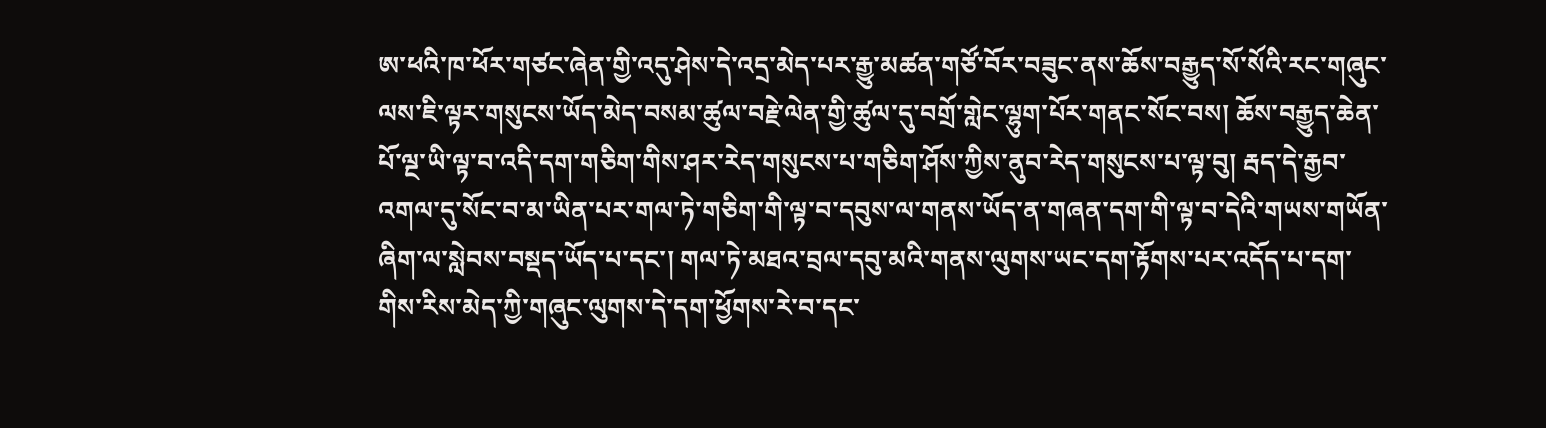ཨ་ཕའི་ཁ་ཕོར་གཙང་ཞེན་གྱི་འདུ་ཤེས་དེ་འདྲ་མེད་པར་རྒྱུ་མཚན་གཙོ་བོར་བཟུང་ནས་ཆོས་བརྒྱུད་སོ་སོའི་རང་གཞུང་ལས་ཇི་ལྟར་གསུངས་ཡོད་མེད་བསམ་ཚུལ་བརྗེ་ལེན་གྱི་ཚུལ་དུ་བགྲོ་གླེང་ལྷུག་པོར་གནང་སོང་བས། ཆོས་བརྒྱུད་ཆེན་པོ་ལྔ་ཡི་ལྟ་བ་འདི་དག་གཅིག་གིས་ཤར་རེད་གསུངས་པ་གཅིག་ཤོས་ཀྱིས་ནུབ་རེད་གསུངས་པ་ལྟ་བུ། རྦད་དེ་རྒྱབ་འགལ་དུ་སོང་བ་མ་ཡིན་པར་གལ་ཏེ་གཅིག་གི་ལྟ་བ་དབུས་ལ་གནས་ཡོད་ན་གཞན་དག་གི་ལྟ་བ་དེའི་གཡས་གཡོན་ཞིག་ལ་སླེབས་བསྡད་ཡོད་པ་དང་། གལ་ཏེ་མཐའ་བྲལ་དབུ་མའི་གནས་ལུགས་ཡང་དག་རྟོགས་པར་འདོད་པ་དག་གིས་རིས་མེད་ཀྱི་གཞུང་ལུགས་དེ་དག་ཕྱོགས་རེ་བ་དང་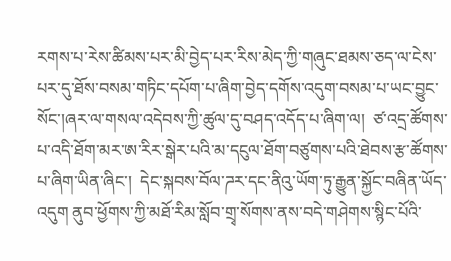རགས་པ་རེས་ཚིམས་པར་མི་བྱེད་པར་རིས་མེད་ཀྱི་གཞུང་ཐམས་ཅད་ལ་ངེས་པར་དུ་ཐོས་བསམ་གཏིང་དཔོག་པ་ཞིག་བྱེད་དགོས་འདུག་བསམ་པ་ཡང་བྱུང་སོང་།ཞར་ལ་གསལ་འདེབས་ཀྱི་ཚུལ་དུ་བཤད་འདོད་པ་ཞིག་ལ།  ཙ་འདྲ་ཚོགས་པ་འདི་ཐོག་མར་ཨ་རིར་སྒེར་པའི་མ་དངུལ་ཐོག་བཙུགས་པའི་ཐེབས་རྩ་ཚོགས་པ་ཞིག་ཡིན་ཞིང་།  དེང་སྐབས་བོལ་ཌར་དང་ནིའུ་ཡོག་ཏུ་རྒྱུན་སྐྱོང་བཞིན་ཡོད་འདུག ནུབ་ཕྱོགས་ཀྱི་མཐོ་རིམ་སློབ་གྲྭ་སོགས་ནས་བདེ་གཤེགས་སྙིང་པོའི་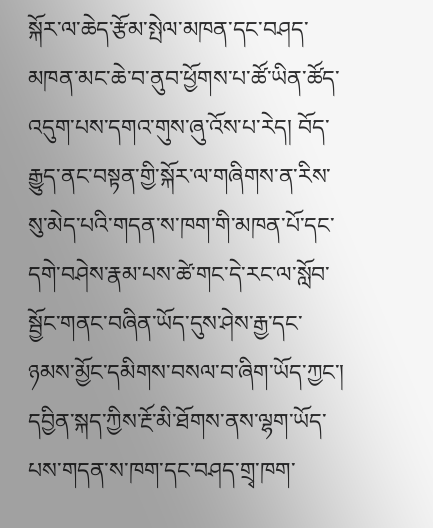སྐོར་ལ་ཆེད་རྩོམ་སྤེལ་མཁན་དང་བཤད་མཁན་མང་ཆེ་བ་ནུབ་ཕྱོགས་པ་ཚོ་ཡིན་ཚོད་འདུག་པས་དགའ་གུས་ཞུ་འོས་པ་རེད། བོད་རྒྱུད་ནང་བསྟན་གྱི་སྐོར་ལ་གཞིགས་ན་རིས་སུ་མེད་པའི་གདན་ས་ཁག་གི་མཁན་པོ་དང་དགེ་བཤེས་རྣམ་པས་ཚེ་གང་དེ་རང་ལ་སློབ་སྦྱོང་གནང་བཞིན་ཡོད་དུས་ཤེས་རྒྱ་དང་ཉམས་མྱོང་དམིགས་བསལ་བ་ཞིག་ཡོད་ཀྱང་། དབྱིན་སྐད་ཀྱིས་རྔོ་མི་ཐོགས་ནས་ལྷག་ཡོད་པས་གདན་ས་ཁག་དང་བཤད་གྲྭ་ཁག་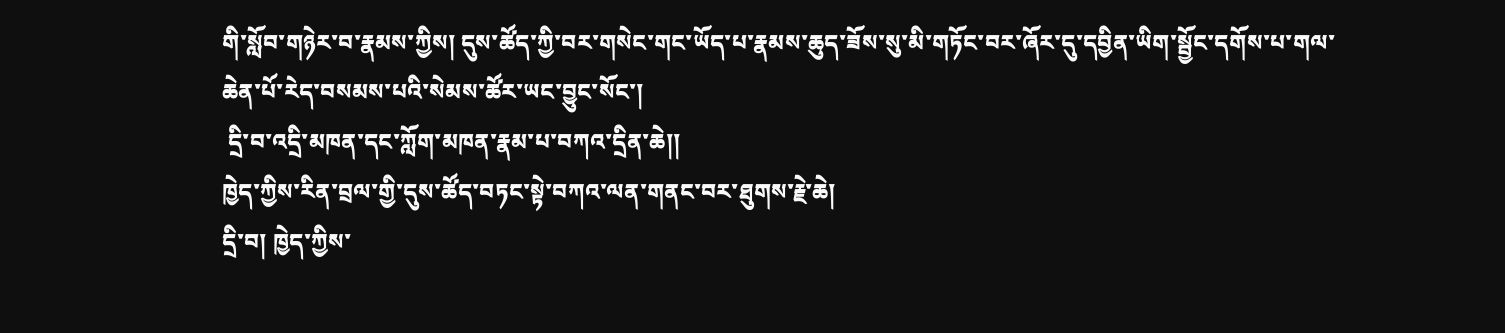གི་སློབ་གཉེར་བ་རྣམས་ཀྱིས། དུས་ཚོད་ཀྱི་བར་གསེང་གང་ཡོད་པ་རྣམས་ཆུད་ཟོས་སུ་མི་གཏོང་བར་ཞོར་དུ་དབྱིན་ཡིག་སྦྱོང་དགོས་པ་གལ་ཆེན་པོ་རེད་བསམས་པའི་སེམས་ཚོར་ཡང་བྱུང་སོང་།
 དྲི་བ་འདྲི་མཁན་དང་ཀློག་མཁན་རྣམ་པ་བཀའ་དྲིན་ཆེ།།
ཁྱེད་ཀྱིས་རིན་བྲལ་གྱི་དུས་ཚོད་བཏང་སྟེ་བཀའ་ལན་གནང་བར་ཐུགས་རྗེ་ཆེ།
དྲི་བ། ཁྱེད་ཀྱིས་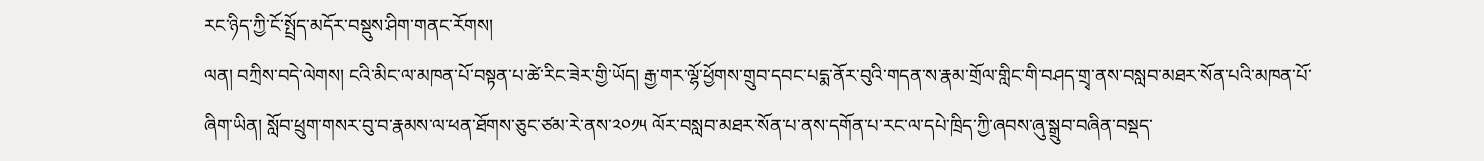རང་ཉིད་ཀྱི་ངོ་སྤྲོད་མདོར་བསྡུས་ཤིག་གནང་རོགས།
ལན། བཀྲིས་བདེ་ལེགས། ངའི་མིང་ལ་མཁན་པོ་བསྟན་པ་ཚེ་རིང་ཟེར་གྱི་ཡོད། རྒྱ་གར་ལྷོ་ཕྱོགས་གྲུབ་དབང་པདྨ་ནོར་བུའི་གདན་ས་རྣམ་གྲོལ་གླིང་གི་བཤད་གྲྭ་ནས་བསླབ་མཐར་སོན་པའི་མཁན་པོ་ཞིག་ཡིན། སློབ་ཕྲུག་གསར་བུ་བ་རྣམས་ལ་ཕན་ཐོགས་ཅུང་ཙམ་རེ་ནས་༢༠༡༥ ལོར་བསླབ་མཐར་སོན་པ་ནས་དགོན་པ་རང་ལ་དཔེ་ཁྲིད་ཀྱི་ཞབས་ཞུ་སྒྲུབ་བཞིན་བསྡད་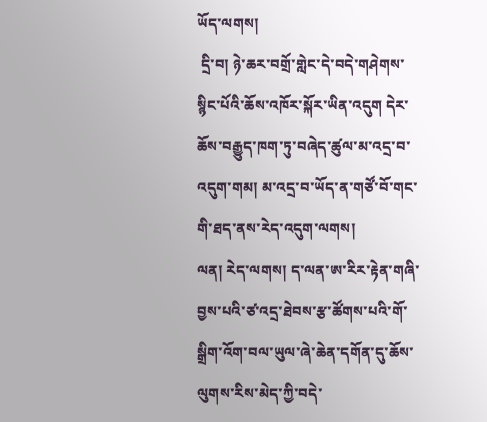ཡོད་ལགས།
 དྲི་བ། ཉེ་ཆར་བགྲོ་གླེང་དེ་བདེ་གཤེགས་སྙིང་པོའི་ཆོས་འཁོར་སྐོར་ཡིན་འདུག དེར་ཆོས་བརྒྱུད་ཁག་ཏུ་བཞེད་ཚུལ་མ་འདྲ་བ་འདུག་གམ། མ་འདྲ་བ་ཡོད་ན་གཙོ་བོ་གང་གི་ཐད་ནས་རེད་འདུག་ལགས།
ལན། རེད་ལགས། ད་ལན་ཨ་རིར་རྟེན་གཞི་བྱས་པའི་ཙ་འདྲ་ཐེབས་རྩ་ཚོགས་པའི་གོ་སྒྲིག་འོག་བལ་ཡུལ་ཞེ་ཆེན་དགོན་དུ་ཆོས་ལུགས་རིས་མེད་ཀྱི་བདེ་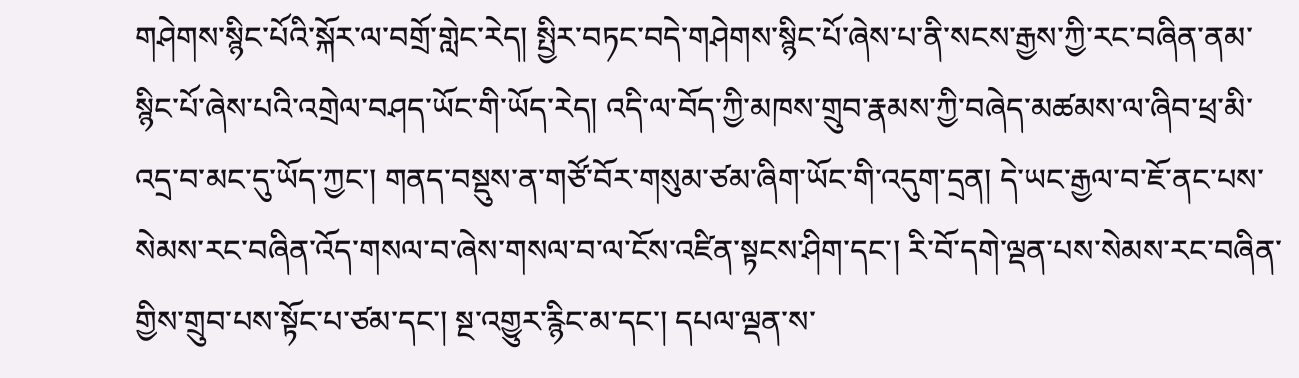གཤེགས་སྙིང་པོའི་སྐོར་ལ་བགྲོ་གླེང་རེད། སྤྱིར་བཏང་བདེ་གཤེགས་སྙིང་པོ་ཞེས་པ་ནི་སངས་རྒྱས་ཀྱི་རང་བཞིན་ནམ་སྙིང་པོ་ཞེས་པའི་འགྲེལ་བཤད་ཡོང་གི་ཡོད་རེད། འདི་ལ་བོད་ཀྱི་མཁས་གྲུབ་རྣམས་ཀྱི་བཞེད་མཚམས་ལ་ཞིབ་ཕྲ་མི་འདྲ་བ་མང་དུ་ཡོད་ཀྱང་། གནད་བསྡུས་ན་གཙོ་བོར་གསུམ་ཙམ་ཞིག་ཡོང་གི་འདུག་དྲན། དེ་ཡང་རྒྱལ་བ་ཇོ་ནང་པས་སེམས་རང་བཞིན་འོད་གསལ་བ་ཞེས་གསལ་བ་ལ་ངོས་འཛིན་སྟངས་ཤིག་དང་། རི་བོ་དགེ་ལྡན་པས་སེམས་རང་བཞིན་གྱིས་གྲུབ་པས་སྟོང་པ་ཙམ་དང་། སྔ་འགྱུར་རྙིང་མ་དང་། དཔལ་ལྡན་ས་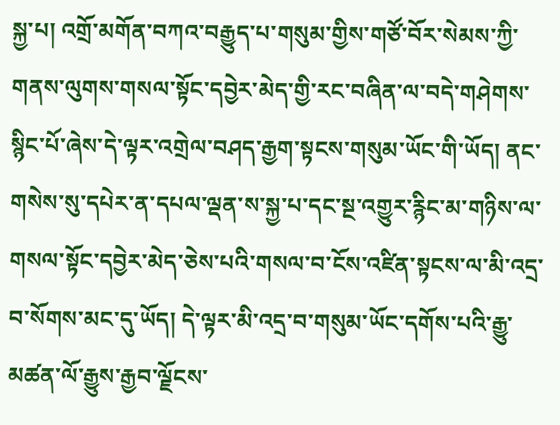སྐྱ་པ། འགྲོ་མགོན་བཀའ་བརྒྱུད་པ་གསུམ་གྱིས་གཙོ་བོར་སེམས་ཀྱི་གནས་ལུགས་གསལ་སྟོང་དབྱེར་མེད་གྱི་རང་བཞིན་ལ་བདེ་གཤེགས་སྙིང་པོ་ཞེས་དེ་ལྟར་འགྲེལ་བཤད་རྒྱག་སྟངས་གསུམ་ཡོང་གི་ཡོད། ནང་གསེས་སུ་དཔེར་ན་དཔལ་ལྡན་ས་སྐྱ་པ་དང་སྔ་འགྱུར་རྙིང་མ་གཉིས་ལ་གསལ་སྟོང་དབྱེར་མེད་ཅེས་པའི་གསལ་བ་ངོས་འཛིན་སྟངས་ལ་མི་འདྲ་བ་སོགས་མང་དུ་ཡོད། དེ་ལྟར་མི་འདྲ་བ་གསུམ་ཡོང་དགོས་པའི་རྒྱུ་མཚན་ལོ་རྒྱུས་རྒྱབ་ལྗོངས་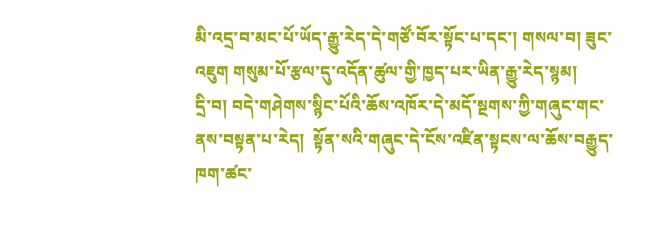མི་འདྲ་བ་མང་པོ་ཡོད་རྒྱུ་རེད་དེ་གཙོ་བོར་སྟོང་པ་དང་། གསལ་བ། ཟུང་འཇུག གསུམ་པོ་རྩལ་དུ་འདོན་ཚུལ་གྱི་ཁྱད་པར་ཡིན་རྒྱུ་རེད་སྙམ།
དྲི་བ། བདེ་གཤེགས་སྙིང་པོའི་ཆོས་འཁོར་དེ་མདོ་སྔགས་ཀྱི་གཞུང་གང་ནས་བསྟན་པ་རེད།  སྟོན་སའི་གཞུང་དེ་ངོས་འཛིན་སྟངས་ལ་ཆོས་བརྒྱུད་ཁག་ཚང་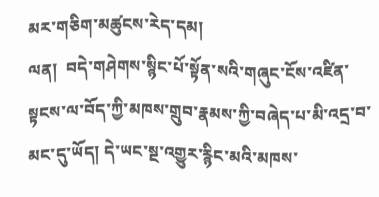མར་གཅིག་མཚུངས་རེད་དམ།
ལན།  བདེ་གཤེགས་སྙིང་པོ་སྟོན་སའི་གཞུང་ངོས་འཛིན་སྟངས་ལ་བོད་ཀྱི་མཁས་གྲུབ་རྣམས་ཀྱི་བཞེད་པ་མི་འདྲ་བ་མང་དུ་ཡོད། དེ་ཡང་སྔ་འགྱུར་རྙིང་མའི་མཁས་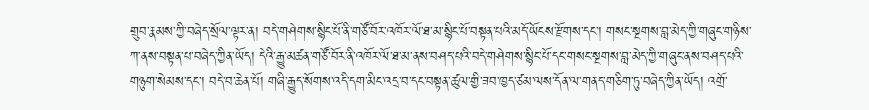གྲུབ་རྣམས་ཀྱི་བཞེད་སྲོལ་ལྟར་ན། བདེ་གཤེགས་སྙིང་པོ་ནི་གཙོ་བོར་འཁོར་ལོ་ཐ་མ་སྙིང་པོ་བསྟན་པའི་མདོ་ཡོངས་རྫོགས་དང་། གསང་སྔགས་བླ་མེད་ཀྱི་གཞུང་གཉིས་ཀ་ནས་བསྟན་པ་བཞེད་ཀྱིན་ཡོད། དེའི་རྒྱུ་མཚན་གཙོ་བོར་ནི་འཁོར་ལོ་ཐ་མ་ནས་བཤད་པའི་བདེ་གཤེགས་སྙིང་པོ་དང་གསང་སྔགས་བླ་མེད་ཀྱི་གཞུང་ནས་བཤད་པའི་གཉུག་སེམས་དང་། བདེ་བ་ཆེན་པོ། གཞི་རྒྱུད་སོགས་འདི་དག་མིང་འདྲ་བ་དང་བསྟན་ཚུལ་གྱི་ཟབ་ཁྱད་ཙམ་ལས་དོན་ལ་གནད་གཅིག་ཏུ་བཞེད་ཀྱིན་ཡོད། འགྲོ་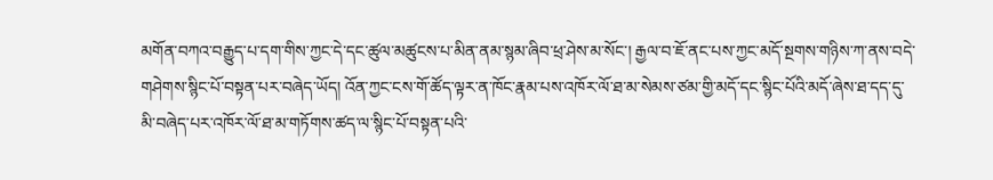མགོན་བཀའ་བརྒྱུད་པ་དག་གིས་ཀྱང་དེ་དང་ཚུལ་མཚུངས་པ་མིན་ནམ་སྙམ་ཞིབ་ཕྲ་ཤེས་མ་སོང་། རྒྱལ་བ་ཇོ་ནང་པས་ཀྱང་མདོ་སྔགས་གཉིས་ཀ་ནས་བདེ་གཤེགས་སྙིང་པོ་བསྟན་པར་བཞེད་ཡོད། འོན་ཀྱང་ངས་གོ་ཚོད་ལྟར་ན་ཁོང་རྣམ་པས་འཁོར་ལོ་ཐ་མ་སེམས་ཙམ་གྱི་མདོ་དང་སྙིང་པོའི་མདོ་ཞེས་ཐ་དད་དུ་མི་བཞེད་པར་འཁོར་ལོ་ཐ་མ་གཏོགས་ཚད་ལ་སྙིང་པོ་བསྟན་པའི་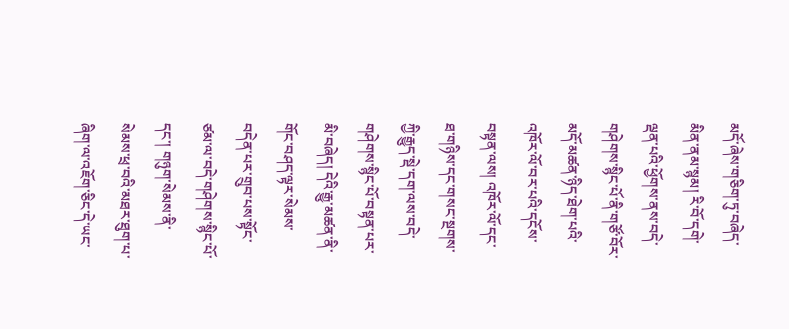མདོ་ཞེས་གཅིག་ཏུ་བཞེད་མིན་ནམ་སྙམ། རི་བོ་དགེ་ལྡན་པའི་ཕྱོགས་ནས་བདེ་གཤེགས་སྙིང་པོ་ནི་གཙོ་བོར་མདོ་མཚན་ཉིད་ཐེག་པའི་འཁོར་ལོ་བར་པའི་དངོས་བསྟན་ལས། འཁོར་ལོ་དང་ཐ་གཉིས་དང་གསང་སྔགས་ཀྱི་རྒྱུད་སྡེ་དག་ལས་བདེ་གཤེགས་སྙིང་པོ་བསྟན་པར་མི་བཞེད། དེའི་རྒྱུ་མཚན་ནི་གོང་བཤད་ལྟར་སེམས་བདེན་པར་གྲུབ་པས་སྟོང་ཙམ་ལ་བདེ་གཤེགས་སྙིང་པོ་དང་། གཉུག་སེམས་ནི་སེམས་ཕྲ་བའི་མཐར་ཐུག་པ་ཞིག་ལ་འཇོག་ཅིང་དེ་ཡང་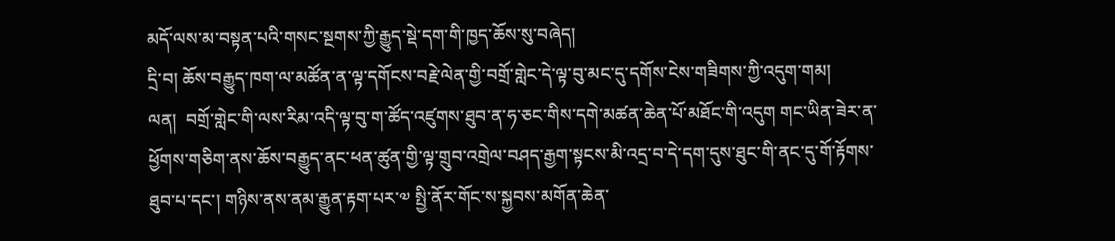མདོ་ལས་མ་བསྟན་པའི་གསང་སྔགས་ཀྱི་རྒྱུད་སྡེ་དག་གི་ཁྱད་ཆོས་སུ་བཞེད།
དྲི་བ། ཆོས་བརྒྱུད་ཁག་ལ་མཚོན་ན་ལྟ་དགོངས་བརྗེ་ལེན་གྱི་བགྲོ་གླེང་དེ་ལྟ་བུ་མང་དུ་དགོས་ངེས་གཟིགས་ཀྱི་འདུག་གམ།
ལན།  བགྲོ་གླེང་གི་ལས་རིམ་འདི་ལྟ་བུ་ག་ཚོད་འཛུགས་ཐུབ་ན་ཧ་ཅང་གིས་དགེ་མཚན་ཆེན་པོ་མཐོང་གི་འདུག གང་ཡིན་ཟེར་ན་ཕྱོགས་གཅིག་ནས་ཆོས་བརྒྱུད་ནང་ཕན་ཚུན་གྱི་ལྟ་གྲུབ་འགྲེལ་བཤད་རྒྱག་སྟངས་མི་འདྲ་བ་དེ་དག་དུས་ཐུང་གི་ནང་དུ་གོ་རྟོགས་ཐུབ་པ་དང་། གཉིས་ནས་ནམ་རྒྱུན་རྟག་པར་༧ སྤྱི་ནོར་གོང་ས་སྐྱབས་མགོན་ཆེན་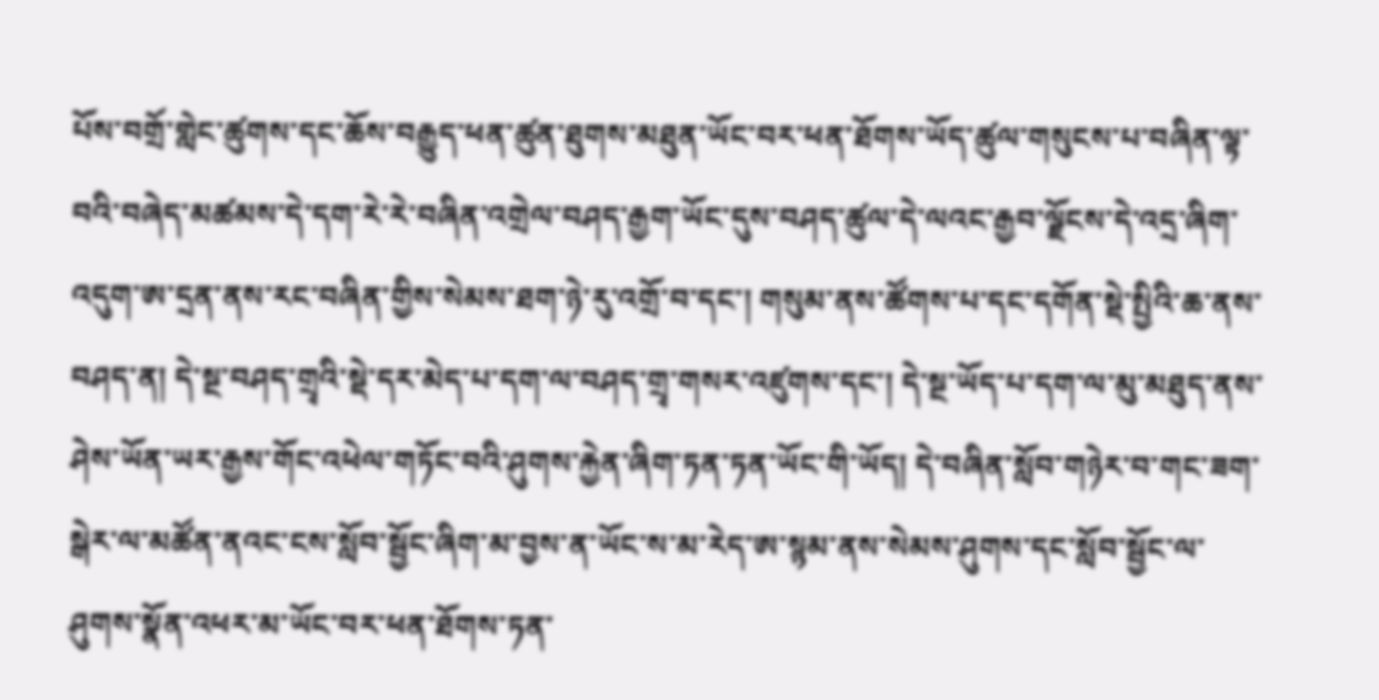པོས་བགྲོ་གླེང་ཚུགས་དང་ཆོས་བརྒྱུད་ཕན་ཚུན་ཐུགས་མཐུན་ཡོང་བར་ཕན་ཐོགས་ཡོད་ཚུལ་གསུངས་པ་བཞིན་ལྟ་བའི་བཞེད་མཚམས་དེ་དག་རེ་རེ་བཞིན་འགྲེལ་བཤད་རྒྱག་ཡོང་དུས་བཤད་ཚུལ་དེ་ལའང་རྒྱབ་ལྗོངས་དེ་འདྲ་ཞིག་འདུག་ཨ་དྲན་ནས་རང་བཞིན་གྱིས་སེམས་ཐག་ཉེ་རུ་འགྲོ་བ་དང་། གསུམ་ནས་ཚོགས་པ་དང་དགོན་སྡེ་སྤྱིའི་ཆ་ནས་བཤད་ན། དེ་སྔ་བཤད་གྲྭའི་སྡེ་དར་མེད་པ་དག་ལ་བཤད་གྲྭ་གསར་འཛུགས་དང་། དེ་སྔ་ཡོད་པ་དག་ལ་མུ་མཐུད་ནས་ཤེས་ཡོན་ཡར་རྒྱས་གོང་འཕེལ་གཏོང་བའི་ཤུགས་རྐྱེན་ཞིག་ཏན་ཏན་ཡོང་གི་ཡོད། དེ་བཞིན་སློབ་གཉེར་བ་གང་ཟག་སྒེར་ལ་མཚོན་ནའང་ངས་སློབ་སྦྱོང་ཞིག་མ་བྱས་ན་ཡོང་ས་མ་རེད་ཨ་སྙམ་ནས་སེམས་ཤུགས་དང་སློབ་སྦྱོང་ལ་ཤུགས་སྣོན་འཕར་མ་ཡོང་བར་ཕན་ཐོགས་ཏན་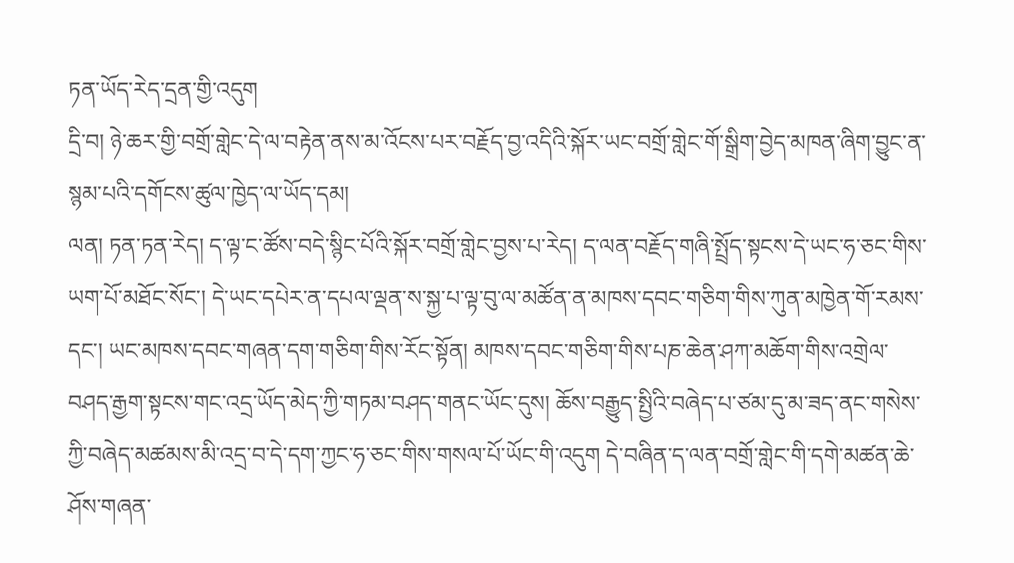ཏན་ཡོད་རེད་དྲན་གྱི་འདུག
དྲི་བ། ཉེ་ཆར་གྱི་བགྲོ་གླེང་དེ་ལ་བརྟེན་ནས་མ་འོངས་པར་བརྗོད་བྱ་འདིའི་སྐོར་ཡང་བགྲོ་གླེང་གོ་སྒྲིག་བྱེད་མཁན་ཞིག་བྱུང་ན་སྙམ་པའི་དགོངས་ཚུལ་ཁྱེད་ལ་ཡོད་དམ།
ལན། ཏན་ཏན་རེད། ད་ལྟ་ང་ཚོས་བདེ་སྙིང་པོའི་སྐོར་བགྲོ་གླེང་བྱས་པ་རེད། ད་ལན་བརྗོད་གཞི་སྤྲོད་སྟངས་དེ་ཡང་ཧ་ཅང་གིས་ཡག་པོ་མཐོང་སོང་། དེ་ཡང་དཔེར་ན་དཔལ་ལྡན་ས་སྐྱ་པ་ལྟ་བུ་ལ་མཚོན་ན་མཁས་དབང་གཅིག་གིས་ཀུན་མཁྱེན་གོ་རམས་དང་། ཡང་མཁས་དབང་གཞན་དག་གཅིག་གིས་རོང་སྟོན། མཁས་དབང་གཅིག་གིས་པཎ་ཆེན་ཤཀ་མཆོག་གིས་འགྲེལ་བཤད་རྒྱག་སྟངས་གང་འདྲ་ཡོད་མེད་ཀྱི་གཏམ་བཤད་གནང་ཡོང་དུས། ཆོས་བརྒྱུད་སྤྱིའི་བཞེད་པ་ཙམ་དུ་མ་ཟད་ནང་གསེས་ཀྱི་བཞེད་མཚམས་མི་འདྲ་བ་དེ་དག་ཀྱང་ཧ་ཅང་གིས་གསལ་པོ་ཡོང་གི་འདུག དེ་བཞིན་ད་ལན་བགྲོ་གླེང་གི་དགེ་མཚན་ཆེ་ཤོས་གཞན་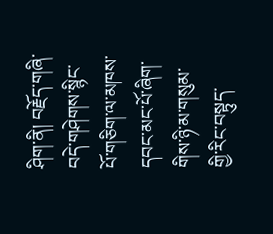ཤིག་ནི། བརྗོད་གཞི་བདེ་གཤེགས་སྙིང་པོ་གཅིག་ལ་མཁས་དབང་མང་པོ་ཞིག་གིས་ཉི་མ་གསུམ་གྱི་རིང་བསྟུད་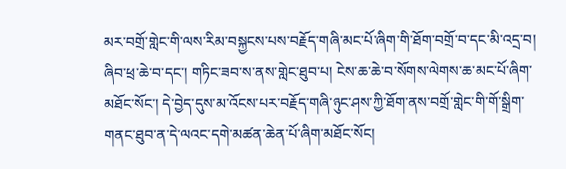མར་བགྲོ་གླེང་གི་ལས་རིམ་བསྐྱངས་པས་བརྗོད་གཞི་མང་པོ་ཞིག་གི་ཐོག་བགྲོ་བ་དང་མི་འདྲ་བ། ཞིབ་ཕྲ་ཆེ་བ་དང་། གཏིང་ཟབ་ས་ནས་གླེང་ཐུབ་པ། ངེས་ཆ་ཆེ་བ་སོགས་ལེགས་ཆ་མང་པོ་ཞིག་མཐོང་སོང་། དེ་བྱེད་དུས་མ་འོངས་པར་བརྗོད་གཞི་ཉུང་ཤས་ཀྱི་ཐོག་ནས་བགྲོ་གླེང་གི་གོ་སྒྲིག་གནང་ཐུབ་ན་དེ་ལའང་དགེ་མཚན་ཆེན་པོ་ཞིག་མཐོང་སོང།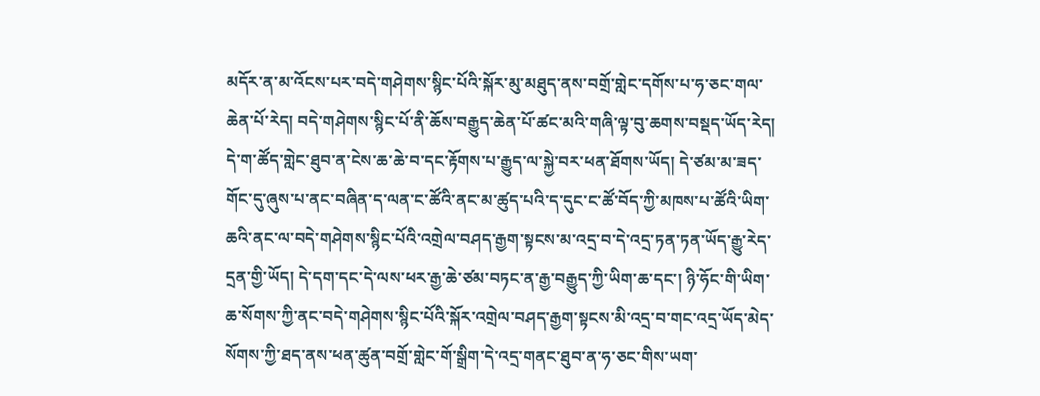མདོར་ན་མ་འོངས་པར་བདེ་གཤེགས་སྙིང་པོའི་སྐོར་མུ་མཐུད་ནས་བགྲོ་གླེང་དགོས་པ་ཧ་ཅང་གལ་ཆེན་པོ་རེད། བདེ་གཤེགས་སྙིང་པོ་ནི་ཆོས་བརྒྱུད་ཆེན་པོ་ཚང་མའི་གཞི་ལྟ་བུ་ཆགས་བསྡད་ཡོད་རེད། དེ་ག་ཚོད་གླེང་ཐུབ་ན་ངེས་ཆ་ཆེ་བ་དང་རྟོགས་པ་རྒྱུད་ལ་སྐྱེ་བར་ཕན་ཐོགས་ཡོད། དེ་ཙམ་མ་ཟད་གོང་དུ་ཞུས་པ་ནང་བཞིན་ད་ལན་ང་ཚོའི་ནང་མ་ཚུད་པའི་ད་དུང་ང་ཚོ་བོད་ཀྱི་མཁས་པ་ཚོའི་ཡིག་ཆའི་ནང་ལ་བདེ་གཤེགས་སྙིང་པོའི་འགྲེལ་བཤད་རྒྱག་སྟངས་མ་འདྲ་བ་དེ་འདྲ་ཏན་ཏན་ཡོད་རྒྱུ་རེད་དྲན་གྱི་ཡོད། དེ་དག་དང་དེ་ལས་ཕར་རྒྱ་ཆེ་ཙམ་བཏང་ན་རྒྱ་བརྒྱུད་ཀྱི་ཡིག་ཆ་དང་། ཉི་ཧོང་གི་ཡིག་ཆ་སོགས་ཀྱི་ནང་བདེ་གཤེགས་སྙིང་པོའི་སྐོར་འགྲེལ་བཤད་རྒྱག་སྟངས་མི་འདྲ་བ་གང་འདྲ་ཡོད་མེད་སོགས་ཀྱི་ཐད་ནས་ཕན་ཚུན་བགྲོ་གླེང་གོ་སྒྲིག་དེ་འདྲ་གནང་ཐུབ་ན་ཧ་ཅང་གིས་ཡག་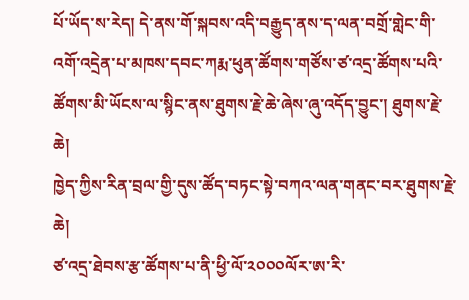པོ་ཡོད་ས་རེད། དེ་ནས་གོ་སྐབས་འདི་བརྒྱུད་ནས་ད་ལན་བགྲོ་གླེང་གི་འགོ་འདྲེན་པ་མཁས་དབང་ཀརྨ་ཕུན་ཚོགས་གཙོས་ཙ་འདྲ་ཚོགས་པའི་ཚོགས་མི་ཡོངས་ལ་སྙིང་ནས་ཐུགས་རྗེ་ཆེ་ཞེས་ཞུ་འདོད་བྱུང་། ཐུགས་རྗེ་ཆེ།
ཁྱེད་ཀྱིས་རིན་བྲལ་གྱི་དུས་ཚོད་བཏང་སྟེ་བཀའ་ལན་གནང་བར་ཐུགས་རྗེ་ཆེ།
ཙ་འདྲ་ཐེབས་རྩ་ཚོགས་པ་ནི་ཕྱི་ལོ་༢༠༠༠ལོར་ཨ་རི་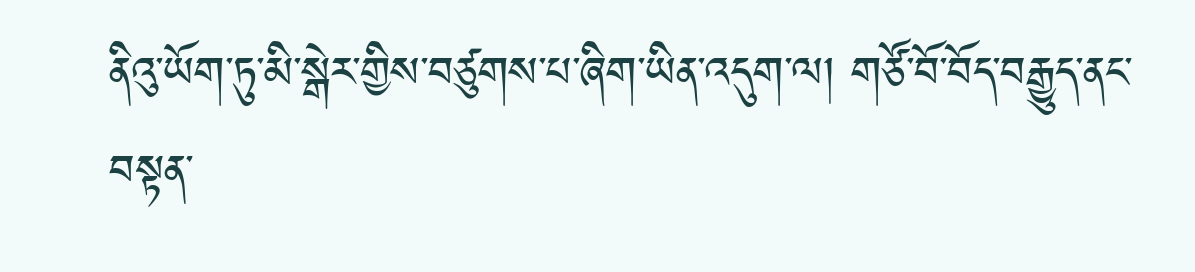ནིའུ་ཡོག་ཏུ་མི་སྒེར་གྱིས་བཙུགས་པ་ཞིག་ཡིན་འདུག་ལ། གཙོ་བོ་བོད་བརྒྱུད་ནང་བསྟན་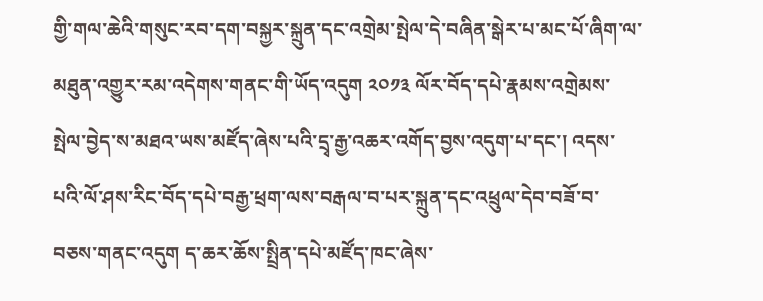གྱི་གལ་ཆེའི་གསུང་རབ་དག་བསྐྱར་སྐྲུན་དང་འགྲེམ་སྤེལ་དེ་བཞིན་སྒེར་པ་མང་པོ་ཞིག་ལ་མཐུན་འགྱུར་རམ་འདེགས་གནང་གི་ཡོད་འདུག ༢༠༡༣ ལོར་བོད་དཔེ་རྣམས་འགྲེམས་སྤེལ་བྱེད་ས་མཐའ་ཡས་མཛོད་ཞེས་པའི་དྲྭ་རྒྱ་འཆར་འགོད་བྱས་འདུག་པ་དང་། འདས་པའི་ལོ་ཤས་རིང་བོད་དཔེ་བརྒྱ་ཕྲག་ལས་བརྒལ་བ་པར་སྐྲུན་དང་འཕྲུལ་དེབ་བཟོ་བ་བཅས་གནང་འདུག ད་ཆར་ཆོས་སྤྲིན་དཔེ་མཛོད་ཁང་ཞེས་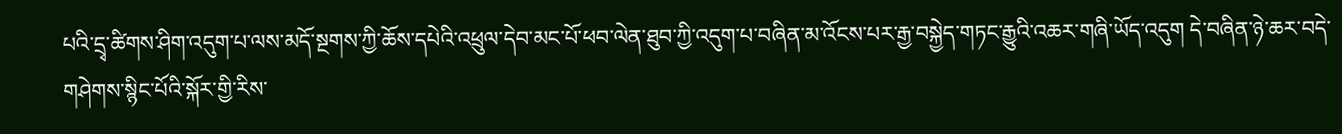པའི་དྲྭ་ཚིགས་ཤིག་འདུག་པ་ལས་མདོ་སྔགས་ཀྱི་ཆོས་དཔེའི་འཕྲུལ་དེབ་མང་པོ་ཕབ་ལེན་ཐུབ་ཀྱི་འདུག་པ་བཞིན་མ་འོངས་པར་རྒྱ་བསྐྱེད་གཏང་རྒྱུའི་འཆར་གཞི་ཡོད་འདུག དེ་བཞིན་ཉེ་ཆར་བདེ་གཤེགས་སྙིང་པོའི་སྐོར་གྱི་རིས་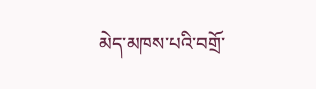མེད་མཁས་པའི་བགྲོ་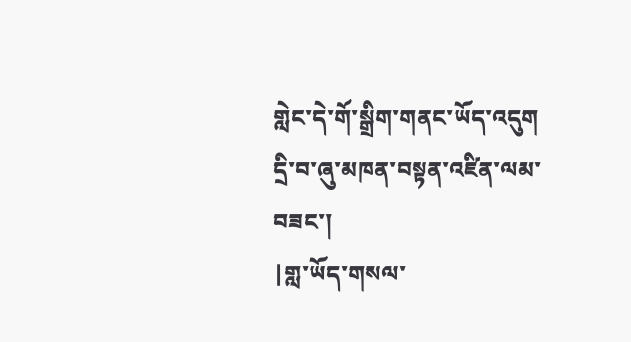གླེང་དེ་གོ་སྒྲིག་གནང་ཡོད་འདུག
དྲི་བ་ཞུ་མཁན་བསྟན་འཛིན་ལམ་བཟང་།
|གླ་ཡོད་གསལ་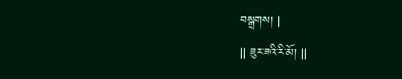བསྒྲགས། |
|| ཟུར་ཟའི་རི་མོ། ||